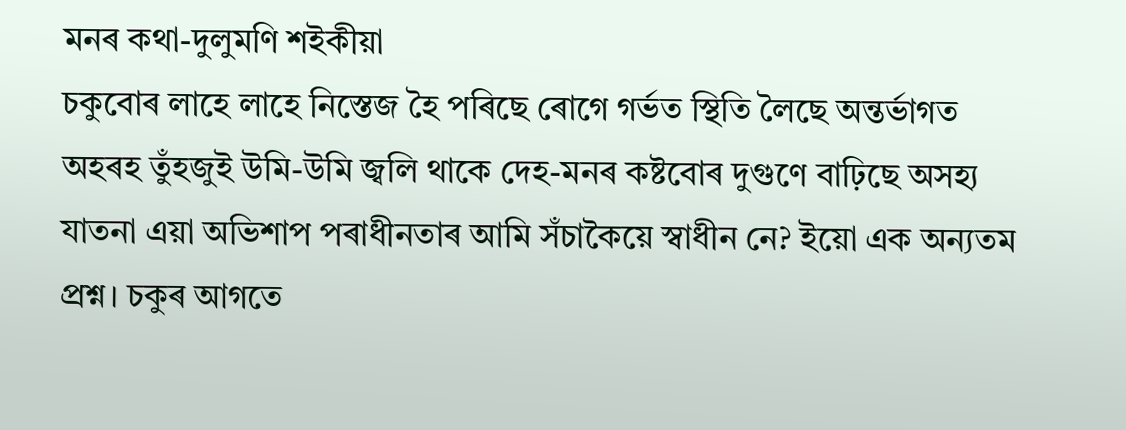মনৰ কথা-দুলুমণি শইকীয়া
চকুবোৰ লাহে লাহে নিস্তেজ হৈ পৰিছে ৰোগে গৰ্ভত স্থিতি লৈছে অন্তৰ্ভাগত অহৰহ তুঁহজুই উমি-উমি জ্বলি থাকে দেহ-মনৰ কষ্টবোৰ দুগুণে বাঢ়িছে অসহ্য যাতনা এয়া অভিশাপ পৰাধীনতাৰ আমি সঁচাকৈয়ে স্বাধীন নে? ইয়ো এক অন্যতম প্ৰশ্ন। চকুৰ আগতে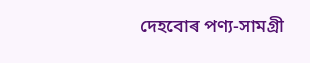দেহবোৰ পণ্য-সামগ্ৰী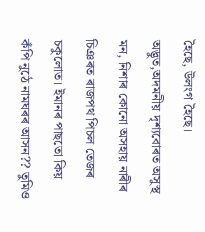হৈছে, উলংগ হৈছে। অদ্ভুত,অদমনীয় দৃশ্যবোৰত অসুস্থ মন, নিশাৰ কোনো অসহায় নাৰীৰ চিঞৰত ৰাজপথ পিচল তেজৰ চকুলোত। ইমানৰ পাছতো কিয় কঁপি নুঠে নামঘৰৰ আসন?? তুমিও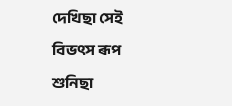দেখিছা সেই বিভৎস ৰূপ শুনিছা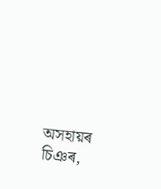অসহায়ৰ চিঞৰ,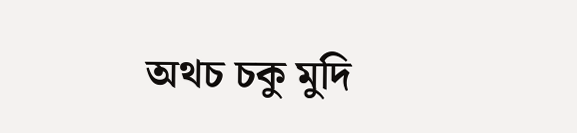অথচ চকু মুদি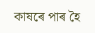কাষৰে পাৰ হৈ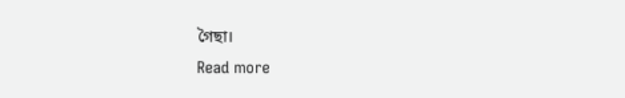গৈছা।
Read more